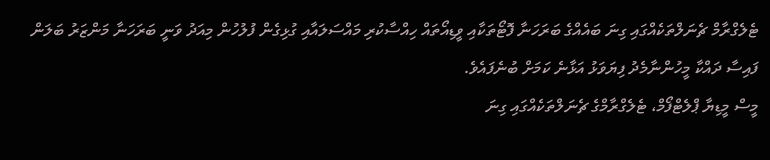ޓެލެގްރާމް ޗެނަލްތަކެއްގައި ގިނަ ބައެއްގެ ބަރަހަނާ ފޮޓޯތަކާއި ވީޑިއޯތައް ހިއްސާކުރި މައްސަލައާއި ގުޅިގެން ފުލުހުން މިއަދު ވަނީ ބަރަހަނާ މަންޒަރު ބަލަން ފައިސާ ދައްކާ މީހުންނާމެދު ފިޔަވަޅު އަޅާނެ ކަމަށް ބުނެފައެވެ.
މީސް މީޑިޔާ ޕްލެޓްފޯމް، ޓެލެގްރާމްގެ ޗެނަލްތަކެއްގައި ގިނަ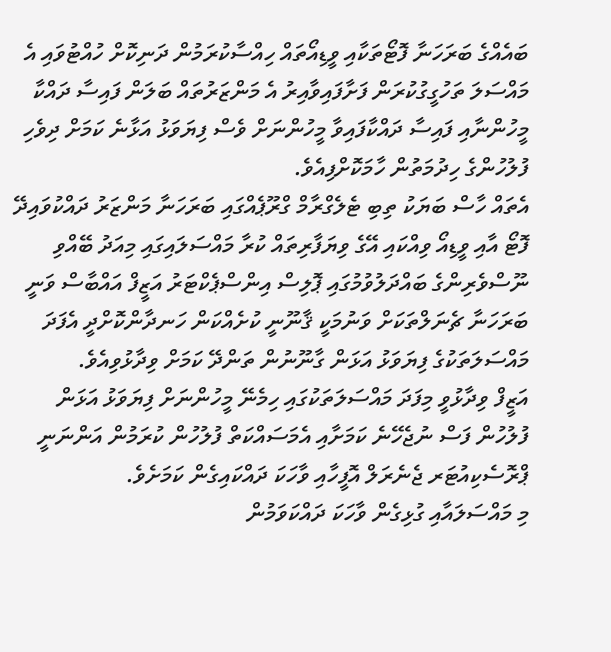ބައެއްގެ ބަރަހަނާ ފޮޓޯތަކާއި ވީޑިއޯތައް ހިއްސާކުރަމުން ދަނިކޮށް ހުއްޓުވައި އެ މައްސަލަ ތަހުގީގުކުރަން ފަށާފައިވާއިރު އެ މަންޒަރުތައް ބަލަން ފައިސާ ދައްކާ މީހުންނާއި ފައިސާ ދައްކާފައިވާ މީހުންނަށް ވެސް ފިޔަވަޅު އަޅާނެ ކަމަށް ދިވެހި ފުލުހުންގެ ހިދުމަތުން ހާމަކޮށްފިއެވެ.
އެތައް ހާސް ބަޔަކު ތިބި ޓެލެގްރާމް ގްރޫޕެއްގައި ބަރަހަނާ މަންޒަރު ދައްކުވައިދޭ ފޮޓޯ އާއި ވީޑިއޯ ވިއްކައި އޭގެ ވިޔަފާރިތައް ކުރާ މައްސަލައިގައި މިއަދު ބޭއްވި ނޫސްވެރިންގެ ބައްދަލުވުމުގައި ޕޮލިސް އިންސްޕެކްޓަރު އަޒީފް އައްބާސް ވަނީ ބަރަހަނާ ޗެނަލްތަކަށް ވަނުމަކީ ޤާނޫނީ ކުށެއްކަން ހަނދާންކޮށްދީ އެފަދަ މައްސަލަތަކުގެ ފިޔަވަޅު އަޅަން ގާނޫނުން ތަންދޭ ކަމަށް ވިދާޅުވިއެވެ.
އަޒީފް ވިދާޅުވީ މިފަދަ މައްސަލަތަކުގައި ހިމެނޭ މީހުންނަށް ފިޔަވަޅު އަޅަން ފުލުހުން ފަސް ނުޖެހޭނެ ކަމަށާއި އެމަސައްކަތް ފުލުހުން ކުރަމުން އަންނަނީ ޕްރޮސެކިއުޓަރ ޖެނެރަލް އޮފީހާއި ވާހަކަ ދައްކައިގެން ކަމަށެވެ.
މި މައްސަލައާއި ގުޅިގެން ވާހަކަ ދައްކަވަމުން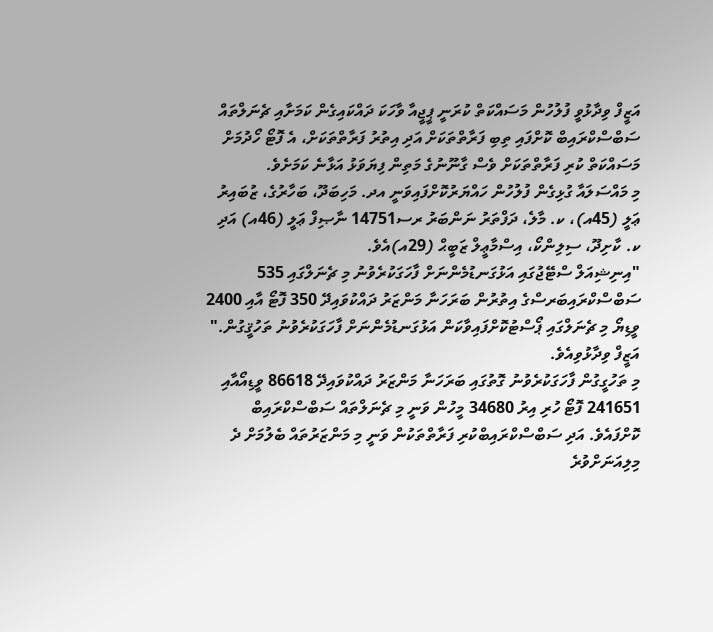އަޒީފް ވިދާޅުވީ ފުލުހުން މަސައްކަތް ކުރަނީ ޕީޖީއާ ވާހަކަ ދައްކައިގެން ކަމަށާއި ޗެނަލްތައް ސަބްސްކްރައިބް ކޮށްފައި ތިބި ފަރާތްތަކަށް އަދި އިތުރު ފަރާތްތަކަށް، އެ ފޮޓޯ ހޯދުމަށް މަސައްކަތް ކުރި ފަރާތްތަކަށް ވެސް ގާނޫނުގެ މަތިން ފިޔަވަޅު އަޅާނެ ކަމަށެވެ.
މި މައްސަލައާ ގުޅިގެން ފުލުހުން ހައްޔަރުކޮށްފައިވަނީ އދ. މަހިބަދޫ، ބަހާރުގެ، ޒުބައިރު ޢަލީ (45އ)، ކ. މާލެ، ދަފްތަރު ނަންބަރު ރސ14751 ނާޞިފް ޢަލީ (46އ) އަދި ކ. ކާށިދޫ، ސިލިންކޯ، އިސްމާޢީލް ޒަބީޙް (29އ)އެވެ.
"އިނިޝިއަލް ސްޓޭޖުގައި އަޅުގަނޑުމެންނަށް ފާހަގަކުރެވުނު މި ޗެނަލްގައި 535 ސަބްސްކްރައިބަރސްގެ އިތުރުން ބަރަހަނާ މަންޒަރު ދައްކުވައިދޭ 350 ފޮޓޯ އާއި 2400 ވީޑިޔޯ މި ޗެނަލްގައި ޕޯސްޓުކޮށްފައިވާކަން އަޅުގަނޑުމެންނަށް ފާހަގަކުރެވުނު ތަހުޤީގުން." އަޒީފް ވިދާޅުވިއެވެ.
މި ތަހުގީގުން ފާހަގަކުރެވުނު ގޮތުގައި ބަރަހަނާ މަންޒަރު ދައްކުވައިދޭ 86618 ވީޑިއޯއާއި 241651 ފޮޓޯ ހުރި އިރު 34680 މީހުން ވަނީ މި ޗެނަލްތައް ސަބްސްކްރައިބް ކޮށްފައެވެ. އަދި ސަބްސްކްރައިބްކުރި ފަރާތްތަކުން ވަނީ މި މަންޒަރުތައް ބެލުމަށް ދެ މިލިއަނަށްވުރެ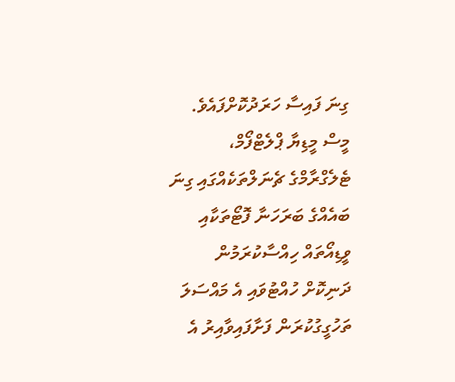ގިނަ ފައިސާ ހަރަދުކޮށްފައެވެ.
މީސް މީޑިޔާ ޕްލެޓްފޯމް، ޓެލެގްރާމްގެ ޗެނަލްތަކެއްގައި ގިނަ ބައެއްގެ ބަރަހަނާ ފޮޓޯތަކާއި ވީޑިއޯތައް ހިއްސާކުރަމުން ދަނިކޮށް ހުއްޓުވައި އެ މައްސަލަ ތަހުގީގުކުރަން ފަށާފައިވާއިރު އެ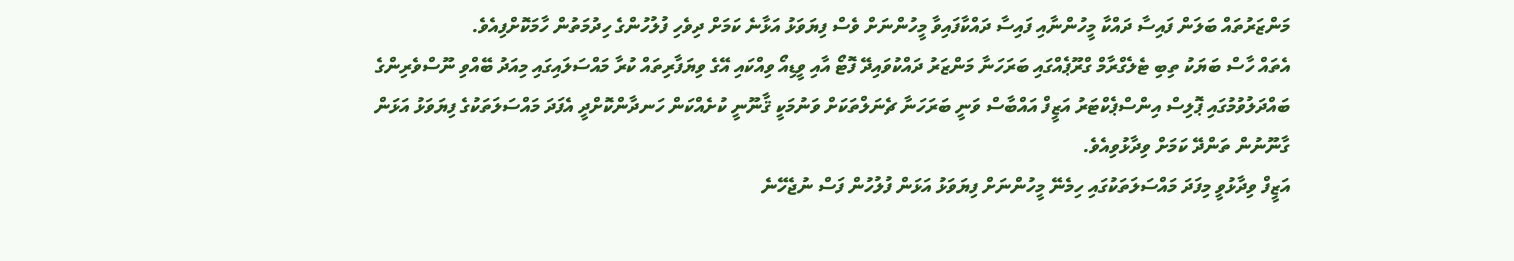މަންޒަރުތައް ބަލަން ފައިސާ ދައްކާ މީހުންނާއި ފައިސާ ދައްކާފައިވާ މީހުންނަށް ވެސް ފިޔަވަޅު އަޅާނެ ކަމަށް ދިވެހި ފުލުހުންގެ ހިދުމަތުން ހާމަކޮށްފިއެވެ.
އެތައް ހާސް ބަޔަކު ތިބި ޓެލެގްރާމް ގްރޫޕެއްގައި ބަރަހަނާ މަންޒަރު ދައްކުވައިދޭ ފޮޓޯ އާއި ވީޑިއޯ ވިއްކައި އޭގެ ވިޔަފާރިތައް ކުރާ މައްސަލައިގައި މިއަދު ބޭއްވި ނޫސްވެރިންގެ ބައްދަލުވުމުގައި ޕޮލިސް އިންސްޕެކްޓަރު އަޒީފް އައްބާސް ވަނީ ބަރަހަނާ ޗެނަލްތަކަށް ވަނުމަކީ ޤާނޫނީ ކުށެއްކަން ހަނދާންކޮށްދީ އެފަދަ މައްސަލަތަކުގެ ފިޔަވަޅު އަޅަން ގާނޫނުން ތަންދޭ ކަމަށް ވިދާޅުވިއެވެ.
އަޒީފް ވިދާޅުވީ މިފަދަ މައްސަލަތަކުގައި ހިމެނޭ މީހުންނަށް ފިޔަވަޅު އަޅަން ފުލުހުން ފަސް ނުޖެހޭނެ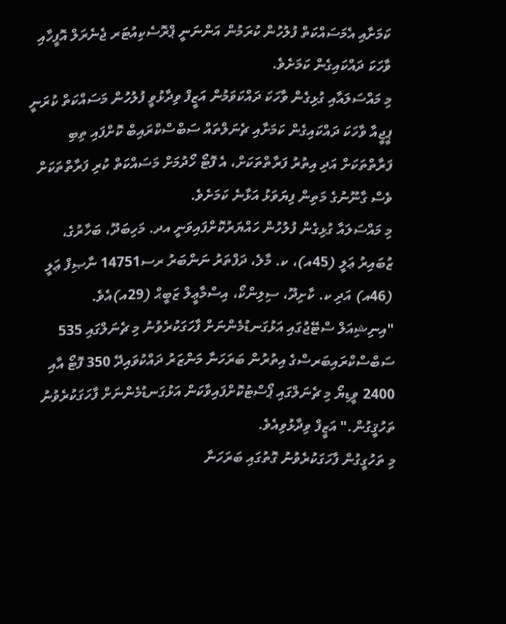ކަމަށާއި އެމަސައްކަތް ފުލުހުން ކުރަމުން އަންނަނީ ޕްރޮސެކިއުޓަރ ޖެނެރަލް އޮފީހާއި ވާހަކަ ދައްކައިގެން ކަމަށެވެ.
މި މައްސަލައާއި ގުޅިގެން ވާހަކަ ދައްކަވަމުން އަޒީފް ވިދާޅުވީ ފުލުހުން މަސައްކަތް ކުރަނީ ޕީޖީއާ ވާހަކަ ދައްކައިގެން ކަމަށާއި ޗެނަލްތައް ސަބްސްކްރައިބް ކޮށްފައި ތިބި ފަރާތްތަކަށް އަދި އިތުރު ފަރާތްތަކަށް، އެ ފޮޓޯ ހޯދުމަށް މަސައްކަތް ކުރި ފަރާތްތަކަށް ވެސް ގާނޫނުގެ މަތިން ފިޔަވަޅު އަޅާނެ ކަމަށެވެ.
މި މައްސަލައާ ގުޅިގެން ފުލުހުން ހައްޔަރުކޮށްފައިވަނީ އދ. މަހިބަދޫ، ބަހާރުގެ، ޒުބައިރު ޢަލީ (45އ)، ކ. މާލެ، ދަފްތަރު ނަންބަރު ރސ14751 ނާޞިފް ޢަލީ (46އ) އަދި ކ. ކާށިދޫ، ސިލިންކޯ، އިސްމާޢީލް ޒަބީޙް (29އ)އެވެ.
"އިނިޝިއަލް ސްޓޭޖުގައި އަޅުގަނޑުމެންނަށް ފާހަގަކުރެވުނު މި ޗެނަލްގައި 535 ސަބްސްކްރައިބަރސްގެ އިތުރުން ބަރަހަނާ މަންޒަރު ދައްކުވައިދޭ 350 ފޮޓޯ އާއި 2400 ވީޑިޔޯ މި ޗެނަލްގައި ޕޯސްޓުކޮށްފައިވާކަން އަޅުގަނޑުމެންނަށް ފާހަގަކުރެވުނު ތަހުޤީގުން." އަޒީފް ވިދާޅުވިއެވެ.
މި ތަހުގީގުން ފާހަގަކުރެވުނު ގޮތުގައި ބަރަހަނާ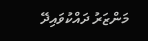މަންޒަރު ދައްކުވައިދޭ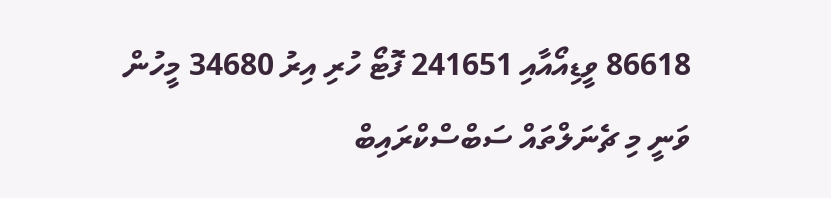86618 ވީޑިއޯއާއި 241651 ފޮޓޯ ހުރި އިރު 34680 މީހުން ވަނީ މި ޗެނަލްތައް ސަބްސްކްރައިބް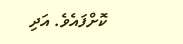ކޮށްފައެވެ. އަދި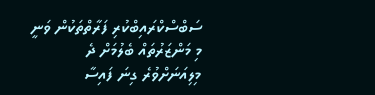ސަބްސްކްރައިބްކުރި ފަރާތްތަކުން ވަނީ މި މަންޒަރުތައް ބެލުމަށް ދެ މިލިއަނަށްވުރެ ގިނަ ފައިސާ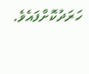ހަރަދުކޮށްފައެވެ.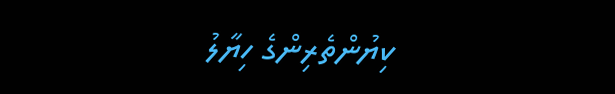ކިޔުންތެރިންގެ ހިޔާލު